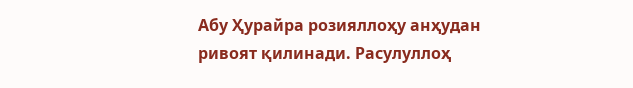Абу Ҳурайра розияллоҳу анҳудан ривоят қилинади. Расулуллоҳ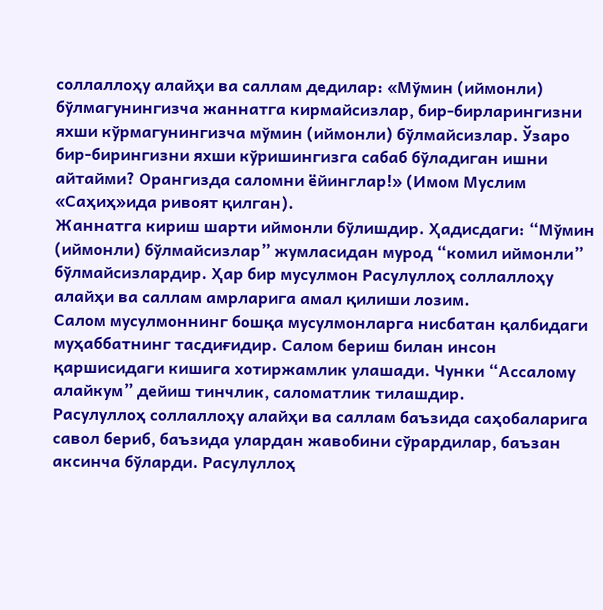соллаллоҳу алайҳи ва саллам дедилар: «Мўмин (иймонли) бўлмагунингизча жаннатга кирмайсизлар, бир-бирларингизни яхши кўрмагунингизча мўмин (иймонли) бўлмайсизлар. Ўзаро бир-бирингизни яхши кўришингизга сабаб бўладиган ишни айтайми? Орангизда саломни ёйинглар!» (Имом Муслим «Саҳиҳ»ида ривоят қилган).
Жаннатга кириш шарти иймонли бўлишдир. Ҳадисдаги: “Мўмин (иймонли) бўлмайсизлар” жумласидан мурод “комил иймонли” бўлмайсизлардир. Ҳар бир мусулмон Расулуллоҳ соллаллоҳу алайҳи ва саллам амрларига амал қилиши лозим.
Салом мусулмоннинг бошқа мусулмонларга нисбатан қалбидаги муҳаббатнинг тасдиғидир. Салом бериш билан инсон қаршисидаги кишига хотиржамлик улашади. Чунки “Ассалому алайкум” дейиш тинчлик, саломатлик тилашдир.
Расулуллоҳ соллаллоҳу алайҳи ва саллам баъзида саҳобаларига савол бериб, баъзида улардан жавобини сўрардилар, баъзан аксинча бўларди. Расулуллоҳ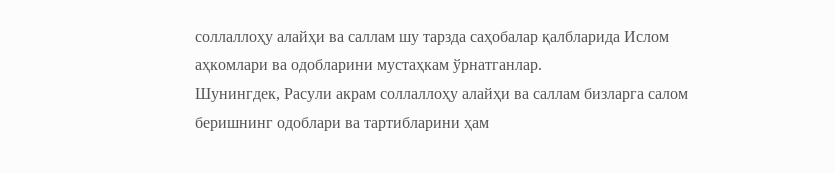соллаллоҳу алайҳи ва саллам шу тарзда саҳобалар қалбларида Ислом аҳкомлари ва одобларини мустаҳкам ўрнатганлар.
Шунингдек, Расули акрам соллаллоҳу алайҳи ва саллам бизларга салом беришнинг одоблари ва тартибларини ҳам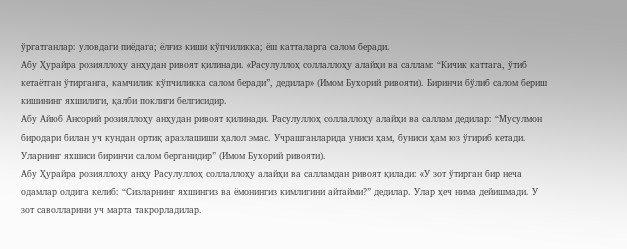ўргатганлар: уловдаги пиёдага; ёлғиз киши кўпчиликка; ёш катталарга салом беради.
Абу Ҳурайра розияллоҳу анҳудан ривоят қилинади. «Расулуллоҳ соллаллоҳу алайҳи ва саллам: “Кичик каттага, ўтиб кетаётган ўтирганга, камчилик кўпчиликка салом беради”, дедилар» (Имом Бухорий ривояти). Биринчи бўлиб салом бериш кишининг яхшилиги, қалби поклиги белгисидир.
Абу Айюб Ансорий розияллоҳу анҳудан ривоят қилинади. Расулуллоҳ соллаллоҳу алайҳи ва саллам дедилар: “Мусулмон биродари билан уч кундан ортиқ аразлашиши ҳалол эмас. Учрашганларида униси ҳам, буниси ҳам юз ўгириб кетади. Уларнинг яхшиси биринчи салом берганидир” (Имом Бухорий ривояти).
Абу Ҳурайра розияллоҳу анҳу Расулуллоҳ соллаллоҳу алайҳи ва салламдан ривоят қилади: «У зот ўтирган бир неча одамлар олдига келиб: “Сизларнинг яхшингиз ва ёмонингиз кимлигини айтайми?” дедилар. Улар ҳеч нима дейишмади. У зот саволларини уч марта такрорладилар.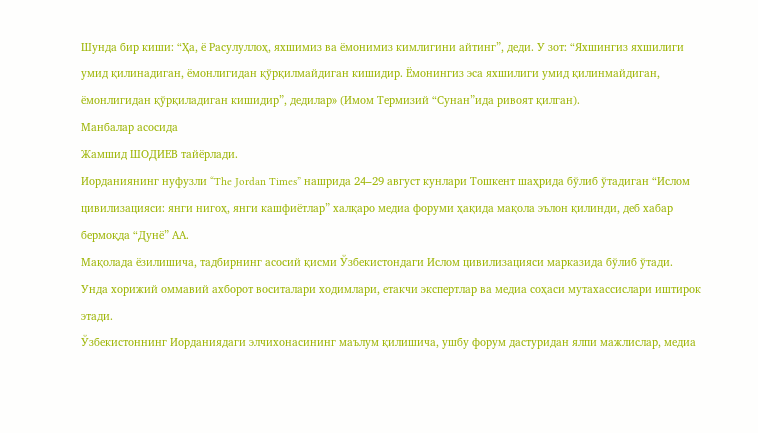Шунда бир киши: “Ҳа, ё Расулуллоҳ, яхшимиз ва ёмонимиз кимлигини айтинг”, деди. У зот: “Яхшингиз яхшилиги умид қилинадиган, ёмонлигидан қўрқилмайдиган кишидир. Ёмонингиз эса яхшилиги умид қилинмайдиган, ёмонлигидан қўрқиладиган кишидир”, дедилар» (Имом Термизий “Сунан”ида ривоят қилган).
Манбалар асосида
Жамшид ШОДИЕВ тайёрлади.
Иорданиянинг нуфузли “The Jordan Times” нашрида 24–29 август кунлари Тошкент шаҳрида бўлиб ўтадиган “Ислом цивилизацияси: янги нигоҳ, янги кашфиётлар” халқаро медиа форуми ҳақида мақола эълон қилинди, деб хабар бермоқда “Дунё” АА.
Мақолада ёзилишича, тадбирнинг асосий қисми Ўзбекистондаги Ислом цивилизацияси марказида бўлиб ўтади. Унда хорижий оммавий ахборот воситалари ходимлари, етакчи экспертлар ва медиа соҳаси мутахассислари иштирок этади.
Ўзбекистоннинг Иорданиядаги элчихонасининг маълум қилишича, ушбу форум дастуридан ялпи мажлислар, медиа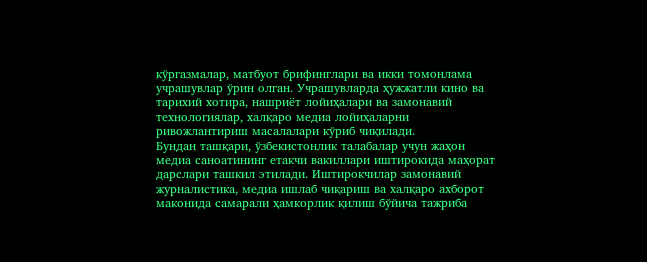кўргазмалар, матбуот брифинглари ва икки томонлама учрашувлар ўрин олган. Учрашувларда ҳужжатли кино ва тарихий хотира, нашриёт лойиҳалари ва замонавий технологиялар, халқаро медиа лойиҳаларни ривожлантириш масалалари кўриб чиқилади.
Бундан ташқари, ўзбекистонлик талабалар учун жаҳон медиа саноатининг етакчи вакиллари иштирокида маҳорат дарслари ташкил этилади. Иштирокчилар замонавий журналистика, медиа ишлаб чиқариш ва халқаро ахборот маконида самарали ҳамкорлик қилиш бўйича тажриба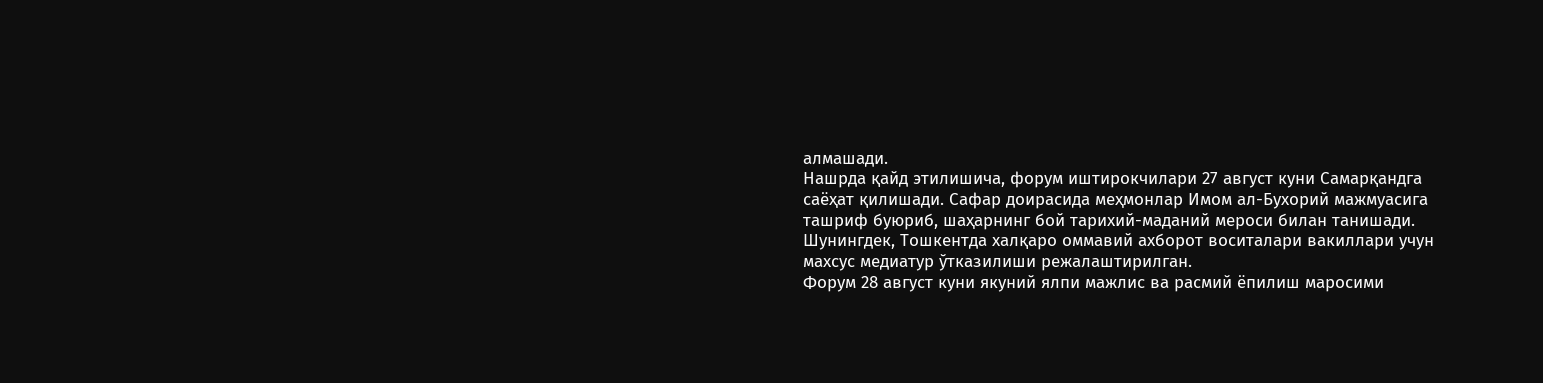алмашади.
Нашрда қайд этилишича, форум иштирокчилари 27 август куни Самарқандга саёҳат қилишади. Сафар доирасида меҳмонлар Имом ал-Бухорий мажмуасига ташриф буюриб, шаҳарнинг бой тарихий-маданий мероси билан танишади. Шунингдек, Тошкентда халқаро оммавий ахборот воситалари вакиллари учун махсус медиатур ўтказилиши режалаштирилган.
Форум 28 август куни якуний ялпи мажлис ва расмий ёпилиш маросими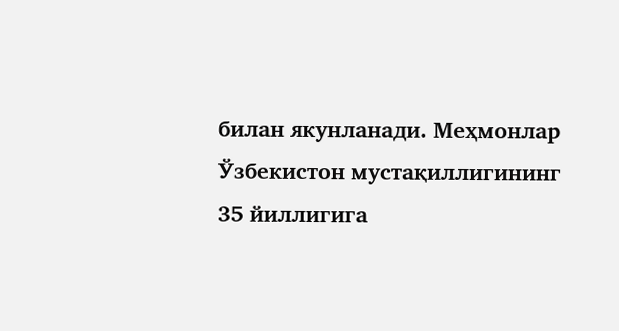билан якунланади. Меҳмонлар Ўзбекистон мустақиллигининг 35 йиллигига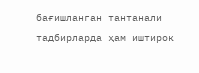бағишланган тантанали тадбирларда ҳам иштирок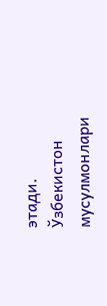этади.
Ўзбекистон мусулмонлари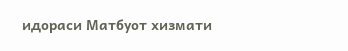идораси Матбуот хизмати